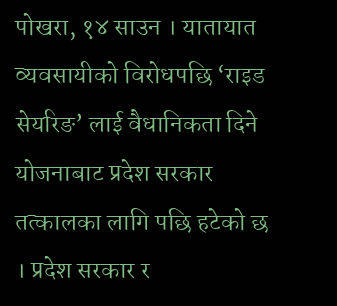पोखरा, १४ साउन । यातायात व्यवसायीको विरोधपछि ‘राइड सेयरिङ’ लाई वैधानिकता दिने योजनाबाट प्रदेश सरकार तत्कालका लागि पछि हटेको छ । प्रदेश सरकार र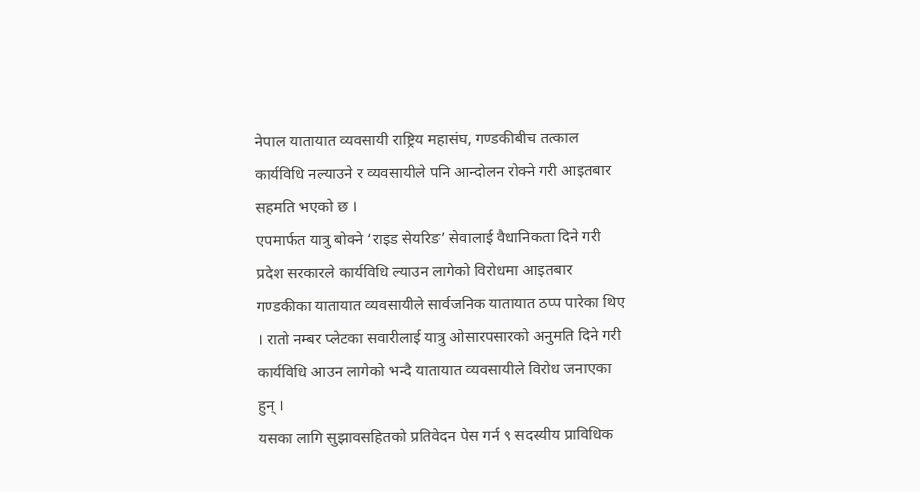नेपाल यातायात व्यवसायी राष्ट्रिय महासंघ, गण्डकीबीच तत्काल कार्यविधि नल्याउने र व्यवसायीले पनि आन्दोलन रोक्ने गरी आइतबार सहमति भएको छ ।
एपमार्फत यात्रु बोक्ने ‘राइड सेयरिङ’ सेवालाई वैधानिकता दिने गरी प्रदेश सरकारले कार्यविधि ल्याउन लागेको विरोधमा आइतबार गण्डकीका यातायात व्यवसायीले सार्वजनिक यातायात ठप्प पारेका थिए । रातो नम्बर प्लेटका सवारीलाई यात्रु ओसारपसारको अनुमति दिने गरी कार्यविधि आउन लागेको भन्दै यातायात व्यवसायीले विरोध जनाएका हुन् ।
यसका लागि सुझावसहितको प्रतिवेदन पेस गर्न ९ सदस्यीय प्राविधिक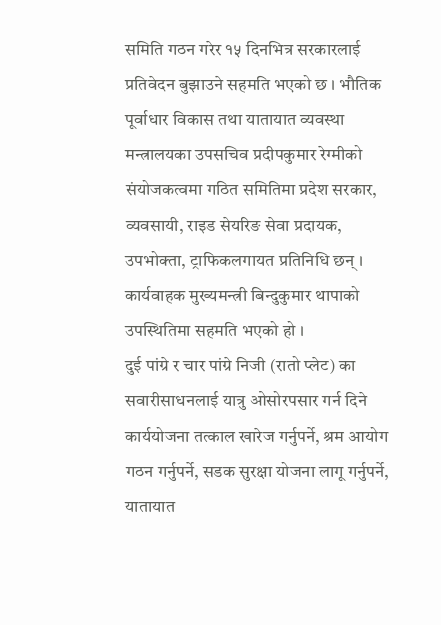समिति गठन गरेर १५ दिनभित्र सरकारलाई प्रतिवेदन बुझाउने सहमति भएको छ । भौतिक पूर्वाधार विकास तथा यातायात व्यवस्था मन्त्रालयका उपसचिव प्रदीपकुमार रेग्मीको संयोजकत्वमा गठित समितिमा प्रदेश सरकार, व्यवसायी, राइड सेयरिङ सेवा प्रदायक, उपभोक्ता, ट्राफिकलगायत प्रतिनिधि छन् । कार्यवाहक मुख्यमन्त्री बिन्दुकुमार थापाको उपस्थितिमा सहमति भएको हो ।
दुई पांग्रे र चार पांग्रे निजी (रातो प्लेट) का सवारीसाधनलाई यात्रु ओसोरपसार गर्न दिने कार्ययोजना तत्काल खारेज गर्नुपर्ने, श्रम आयोग गठन गर्नुपर्ने, सडक सुरक्षा योजना लागू गर्नुपर्ने, यातायात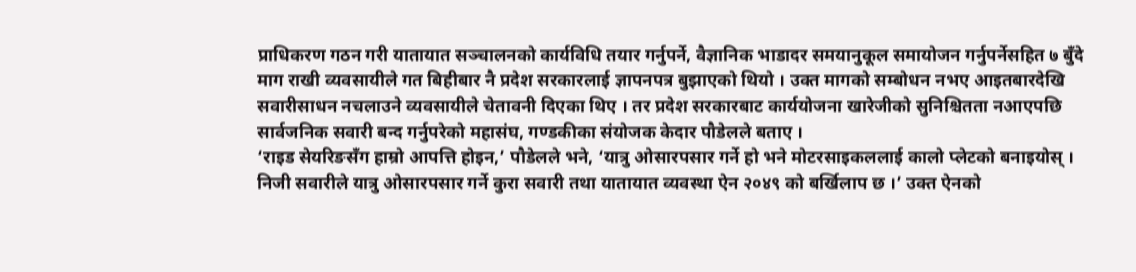प्राधिकरण गठन गरी यातायात सञ्चालनको कार्यविधि तयार गर्नुपर्ने, वैज्ञानिक भाडादर समयानुकूल समायोजन गर्नुपर्नेसहित ७ बुँदे माग राखी व्यवसायीले गत बिहीबार नै प्रदेश सरकारलाई ज्ञापनपत्र बुझाएको थियो । उक्त मागको सम्बोधन नभए आइतबारदेखि सवारीसाधन नचलाउने व्यवसायीले चेतावनी दिएका थिए । तर प्रदेश सरकारबाट कार्ययोजना खारेजीको सुनिश्चितता नआएपछि सार्वजनिक सवारी बन्द गर्नुपरेको महासंघ, गण्डकीका संयोजक केदार पौडेलले बताए ।
‘राइड सेयरिङसँग हाम्रो आपत्ति होइन,’ पौडेलले भने, ‘यात्रु ओसारपसार गर्ने हो भने मोटरसाइकललाई कालो प्लेटको बनाइयोस् । निजी सवारीले यात्रु ओसारपसार गर्ने कुरा सवारी तथा यातायात व्यवस्था ऐन २०४९ को बर्खिलाप छ ।’ उक्त ऐनको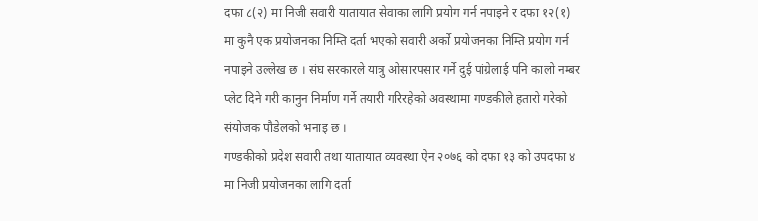दफा ८(२) मा निजी सवारी यातायात सेवाका लागि प्रयोग गर्न नपाइने र दफा १२(१) मा कुनै एक प्रयोजनका निम्ति दर्ता भएको सवारी अर्को प्रयोजनका निम्ति प्रयोग गर्न नपाइने उल्लेख छ । संघ सरकारले यात्रु ओसारपसार गर्ने दुई पांग्रेलाई पनि कालो नम्बर प्लेट दिने गरी कानुन निर्माण गर्ने तयारी गरिरहेको अवस्थामा गण्डकीले हतारो गरेको संयोजक पौडेलको भनाइ छ ।
गण्डकीको प्रदेश सवारी तथा यातायात व्यवस्था ऐन २०७६ को दफा १३ को उपदफा ४ मा निजी प्रयोजनका लागि दर्ता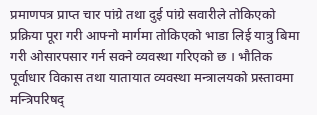प्रमाणपत्र प्राप्त चार पांग्रे तथा दुई पांग्रे सवारीले तोकिएको प्रक्रिया पूरा गरी आफ्नो मार्गमा तोकिएको भाडा लिई यात्रु बिमा गरी ओसारपसार गर्न सक्ने व्यवस्था गरिएको छ । भौतिक पूर्वाधार विकास तथा यातायात व्यवस्था मन्त्रालयको प्रस्तावमा मन्त्रिपरिषद्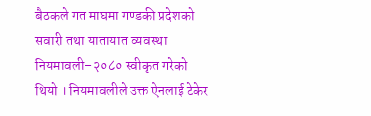बैठकले गत माघमा गण्डकी प्रदेशको सवारी तथा यातायात व्यवस्था नियमावली–२०८० स्वीकृत गरेको थियो । नियमावलीले उक्त ऐनलाई टेकेर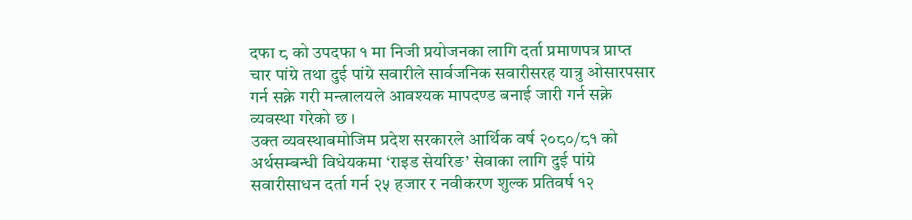दफा ८ को उपदफा १ मा निजी प्रयोजनका लागि दर्ता प्रमाणपत्र प्राप्त चार पांग्रे तथा दुई पांग्रे सवारीले सार्वजनिक सवारीसरह यात्रु ओसारपसार गर्न सक्ने गरी मन्त्रालयले आवश्यक मापदण्ड बनाई जारी गर्न सक्ने व्यवस्था गरेको छ ।
उक्त व्यवस्थाबमोजिम प्रदेश सरकारले आर्थिक वर्ष २०८०/८१ को अर्थसम्बन्धी विधेयकमा ‘राइड सेयरिङ’ सेवाका लागि दुई पांग्रे सवारीसाधन दर्ता गर्न २५ हजार र नवीकरण शुल्क प्रतिवर्ष १२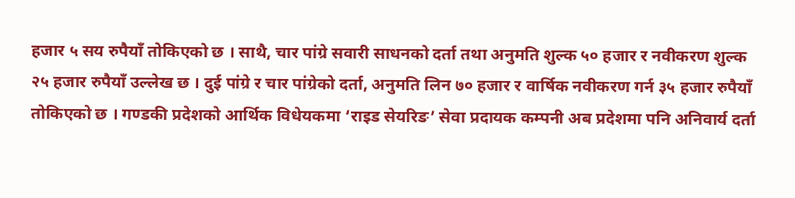हजार ५ सय रुपैयाँ तोकिएको छ । साथै, चार पांग्रे सवारी साधनको दर्ता तथा अनुमति शुल्क ५० हजार र नवीकरण शुल्क २५ हजार रुपैयाँ उल्लेख छ । दुई पांग्रे र चार पांग्रेको दर्ता, अनुमति लिन ७० हजार र वार्षिक नवीकरण गर्न ३५ हजार रुपैयाँ तोकिएको छ । गण्डकी प्रदेशको आर्थिक विधेयकमा ‘राइड सेयरिङ’ सेवा प्रदायक कम्पनी अब प्रदेशमा पनि अनिवार्य दर्ता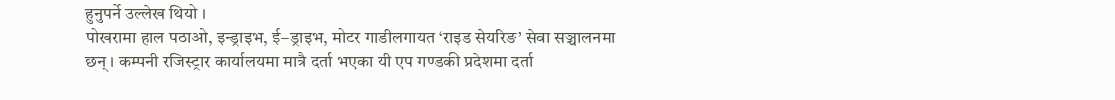हुनुपर्ने उल्लेख थियो ।
पोखरामा हाल पठाओ, इन्ड्राइभ, ई–ड्राइभ, मोटर गाडीलगायत ‘राइड सेयरिङ’ सेवा सञ्चालनमा छन् । कम्पनी रजिस्ट्रार कार्यालयमा मात्रै दर्ता भएका यी एप गण्डकी प्रदेशमा दर्ता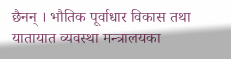छैनन् । भौतिक पूर्वाधार विकास तथा यातायात व्यवस्था मन्त्रालयका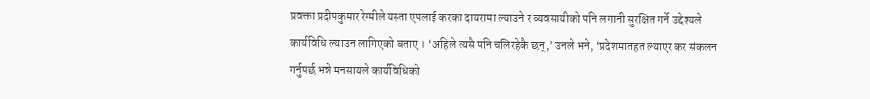प्रवक्ता प्रदीपकुमार रेग्मीले यस्ता एपलाई करका दायरामा ल्याउने र व्यवसायीको पनि लगानी सुरक्षित गर्ने उद्देश्यले कार्यविधि ल्याउन लागिएको बताए । ‘अहिले त्यसै पनि चलिरहेकै छन्,’ उनले भने, ‘प्रदेशमातहत ल्याएर कर संकलन गर्नुपर्छ भन्ने मनसायले कार्यविधिको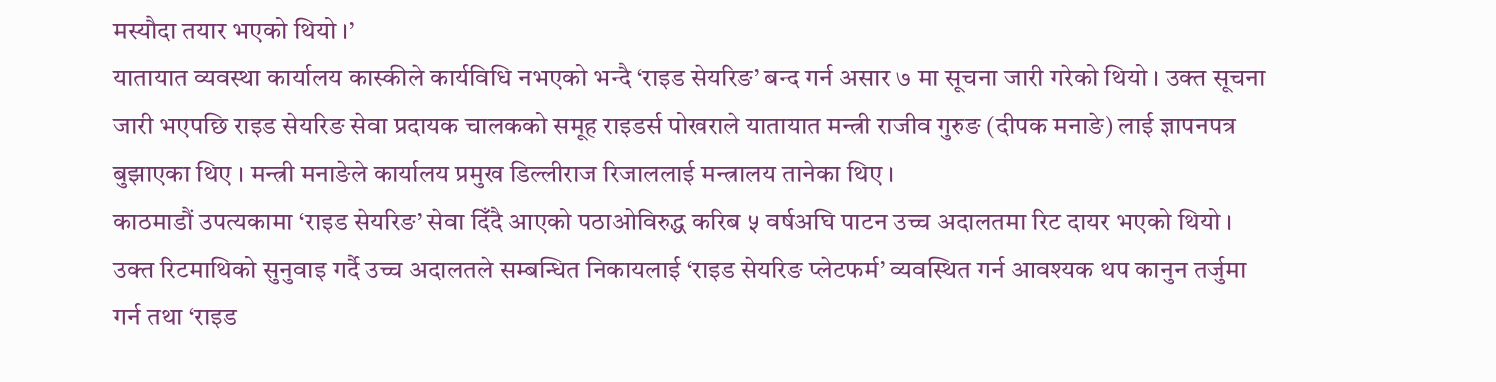मस्यौदा तयार भएको थियो ।’
यातायात व्यवस्था कार्यालय कास्कीले कार्यविधि नभएको भन्दै ‘राइड सेयरिङ’ बन्द गर्न असार ७ मा सूचना जारी गरेको थियो । उक्त सूचना जारी भएपछि राइड सेयरिङ सेवा प्रदायक चालकको समूह राइडर्स पोखराले यातायात मन्त्री राजीव गुरुङ (दीपक मनाङे) लाई ज्ञापनपत्र बुझाएका थिए । मन्त्री मनाङेले कार्यालय प्रमुख डिल्लीराज रिजाललाई मन्त्रालय तानेका थिए ।
काठमाडौं उपत्यकामा ‘राइड सेयरिङ’ सेवा दिँदै आएको पठाओविरुद्ध करिब ५ वर्षअघि पाटन उच्च अदालतमा रिट दायर भएको थियो । उक्त रिटमाथिको सुनुवाइ गर्दै उच्च अदालतले सम्बन्धित निकायलाई ‘राइड सेयरिङ प्लेटफर्म’ व्यवस्थित गर्न आवश्यक थप कानुन तर्जुमा गर्न तथा ‘राइड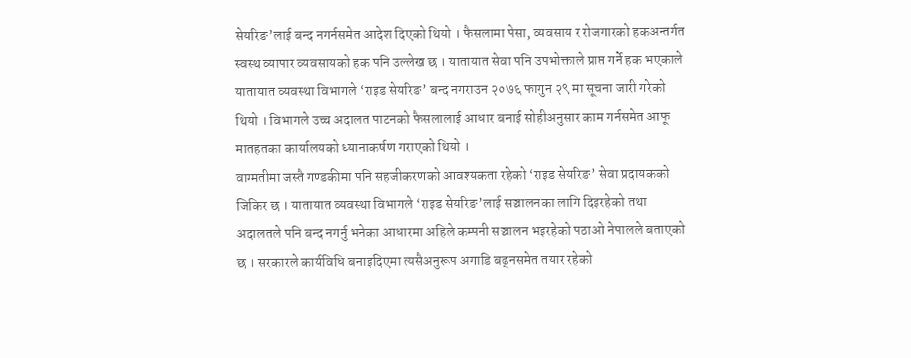सेयरिङ’लाई बन्द नगर्नसमेत आदेश दिएको थियो । फैसलामा पेसा, व्यवसाय र रोजगारको हकअन्तर्गत स्वस्थ व्यापार व्यवसायको हक पनि उल्लेख छ । यातायात सेवा पनि उपभोक्ताले प्राप्त गर्ने हक भएकाले यातायात व्यवस्था विभागले ‘राइड सेयरिङ’ बन्द नगराउन २०७६ फागुन २९ मा सूचना जारी गरेको थियो । विभागले उच्च अदालत पाटनको फैसलालाई आधार बनाई सोहीअनुसार काम गर्नसमेत आफू मातहतका कार्यालयको ध्यानाकर्षण गराएको थियो ।
वाग्मतीमा जस्तै गण्डकीमा पनि सहजीकरणको आवश्यकता रहेको ‘राइड सेयरिङ’ सेवा प्रदायकको जिकिर छ । यातायात व्यवस्था विभागले ‘राइड सेयरिङ’लाई सञ्चालनका लागि दिइरहेको तथा अदालतले पनि बन्द नगर्नु भनेका आधारमा अहिले कम्पनी सञ्चालन भइरहेको पठाओ नेपालले बताएको छ । सरकारले कार्यविधि बनाइदिएमा त्यसैअनुरूप अगाडि बढ्नसमेत तयार रहेको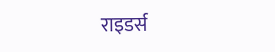राइडर्स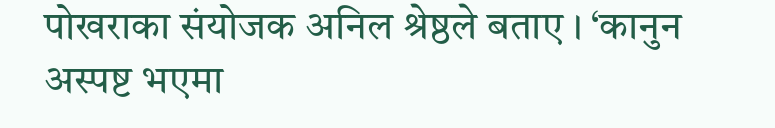पोखराका संयोजक अनिल श्रेष्ठले बताए । ‘कानुन अस्पष्ट भएमा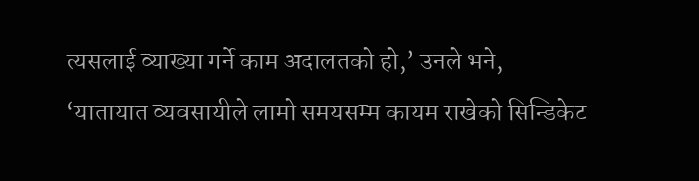त्यसलाई व्याख्या गर्ने काम अदालतको हो,’ उनले भने, ‘यातायात व्यवसायीले लामो समयसम्म कायम राखेको सिन्डिकेट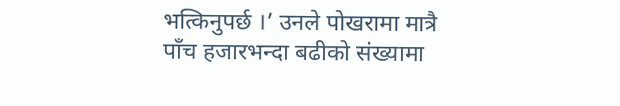भत्किनुपर्छ ।’ उनले पोखरामा मात्रै पाँच हजारभन्दा बढीको संख्यामा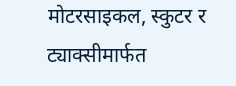मोटरसाइकल, स्कुटर र ट्याक्सीमार्फत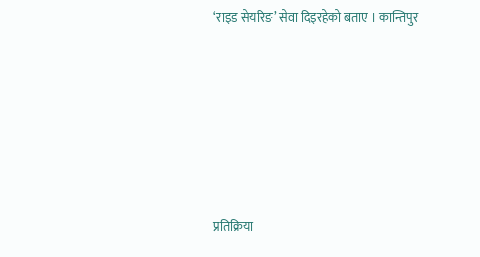‘राइड सेयरिङ’ सेवा दिइरहेको बताए । कान्तिपुर










प्रतिक्रिया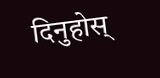दिनुहोस्